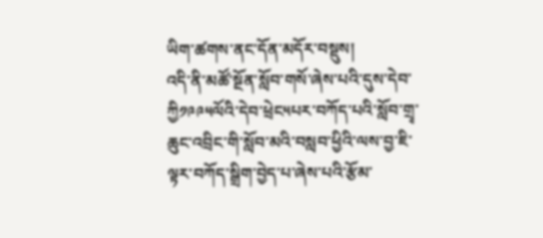ཡིག་ཚགས་ནང་དོན་མདོར་བསྡུས།
འདི་ནི་མཚོ་སྔོན་སློབ་གསོ་ཞེས་པའི་དུས་དེབ་ཀྱི༡༩༩༥ལོའི་དེབ་ཕྲེང༥པར་བཀོད་པའི་སློབ་གྲྭ་ཆུང་འབྲིང་གི་སློབ་མའི་བསླབ་ཕྱིའི་ལས་བྱ་ཇི་ལྟར་བཀོད་སྒྲིག་བྱེད་པ་ཞེས་པའི་རྩོམ་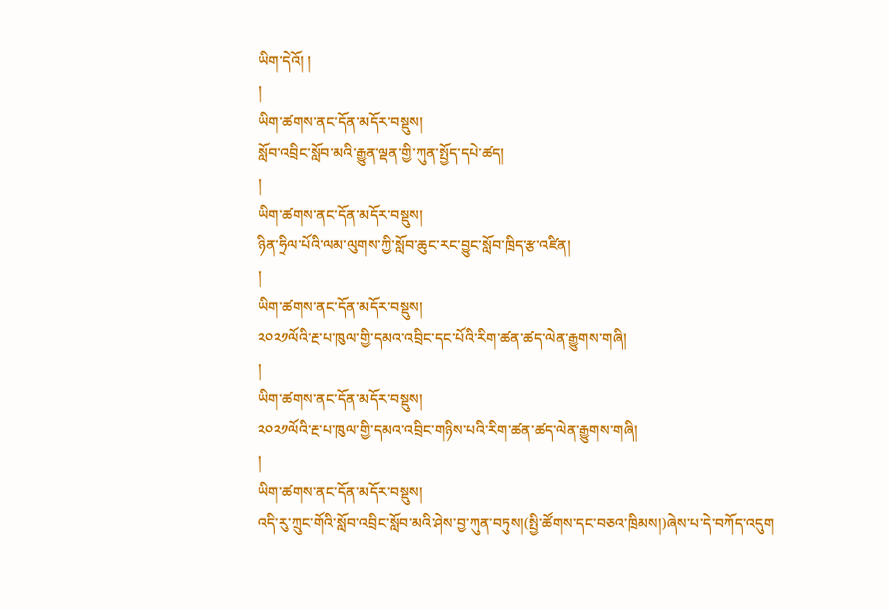ཡིག་དེའོ། །
།
ཡིག་ཚགས་ནང་དོན་མདོར་བསྡུས།
སློབ་འབྲིང་སློབ་མའི་རྒྱུན་ལྡན་གྱི་ཀུན་སྤྱོད་དཔེ་ཚད།
།
ཡིག་ཚགས་ནང་དོན་མདོར་བསྡུས།
ཉིན་ཧྲིལ་པོའི་ལམ་ལུགས་ཀྱི་སློབ་ཆུང་རང་བྱུང་སློབ་ཁྲིད་རྩ་འཛིན།
།
ཡིག་ཚགས་ནང་དོན་མདོར་བསྡུས།
༢༠༢༡ལོའི་རྔ་པ་ཁུལ་གྱི་དམའ་འབྲིང་དང་པོའི་རིག་ཚན་ཚད་ལེན་རྒྱུགས་གཞི།
།
ཡིག་ཚགས་ནང་དོན་མདོར་བསྡུས།
༢༠༢༡ལོའི་རྔ་པ་ཁུལ་གྱི་དམའ་འབྲིང་གཉིས་པའི་རིག་ཚན་ཚད་ལེན་རྒྱུགས་གཞི།
།
ཡིག་ཚགས་ནང་དོན་མདོར་བསྡུས།
འདི་རུ་ཀྲུང་གོའི་སློབ་འབྲིང་སློབ་མའི་ཤེས་བྱ་ཀུན་བཏུས།(སྤྱི་ཚོགས་དང་བཅའ་ཁྲིམས།)ཞེས་པ་དེ་བཀོད་འདུག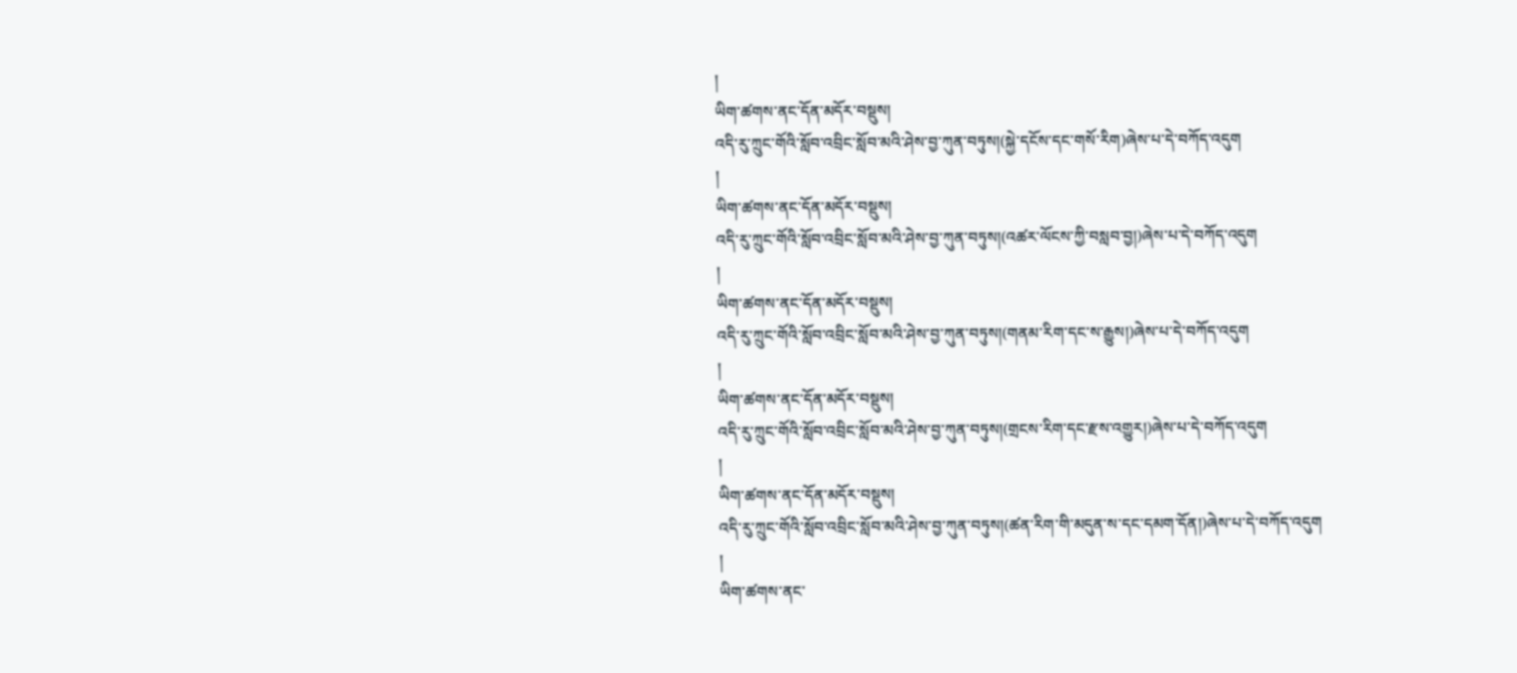།
ཡིག་ཚགས་ནང་དོན་མདོར་བསྡུས།
འདི་རུ་ཀྲུང་གོའི་སློབ་འབྲིང་སློབ་མའི་ཤེས་བྱ་ཀུན་བཏུས།(སྐྱེ་དངོས་དང་གསོ་རིག)ཞེས་པ་དེ་བཀོད་འདུག
།
ཡིག་ཚགས་ནང་དོན་མདོར་བསྡུས།
འདི་རུ་ཀྲུང་གོའི་སློབ་འབྲིང་སློབ་མའི་ཤེས་བྱ་ཀུན་བཏུས།(འཚར་ལོངས་ཀྱི་བསླབ་བྱ།)ཞེས་པ་དེ་བཀོད་འདུག
།
ཡིག་ཚགས་ནང་དོན་མདོར་བསྡུས།
འདི་རུ་ཀྲུང་གོའི་སློབ་འབྲིང་སློབ་མའི་ཤེས་བྱ་ཀུན་བཏུས།(གནམ་རིག་དང་ས་རྒྱུས།)ཞེས་པ་དེ་བཀོད་འདུག
།
ཡིག་ཚགས་ནང་དོན་མདོར་བསྡུས།
འདི་རུ་ཀྲུང་གོའི་སློབ་འབྲིང་སློབ་མའི་ཤེས་བྱ་ཀུན་བཏུས།(གྲངས་རིག་དང་རྫས་འགྱུར།)ཞེས་པ་དེ་བཀོད་འདུག
།
ཡིག་ཚགས་ནང་དོན་མདོར་བསྡུས།
འདི་རུ་ཀྲུང་གོའི་སློབ་འབྲིང་སློབ་མའི་ཤེས་བྱ་ཀུན་བཏུས།(ཚན་རིག་གི་མདུན་ས་དང་དམག་དོན།)ཞེས་པ་དེ་བཀོད་འདུག
།
ཡིག་ཚགས་ནང་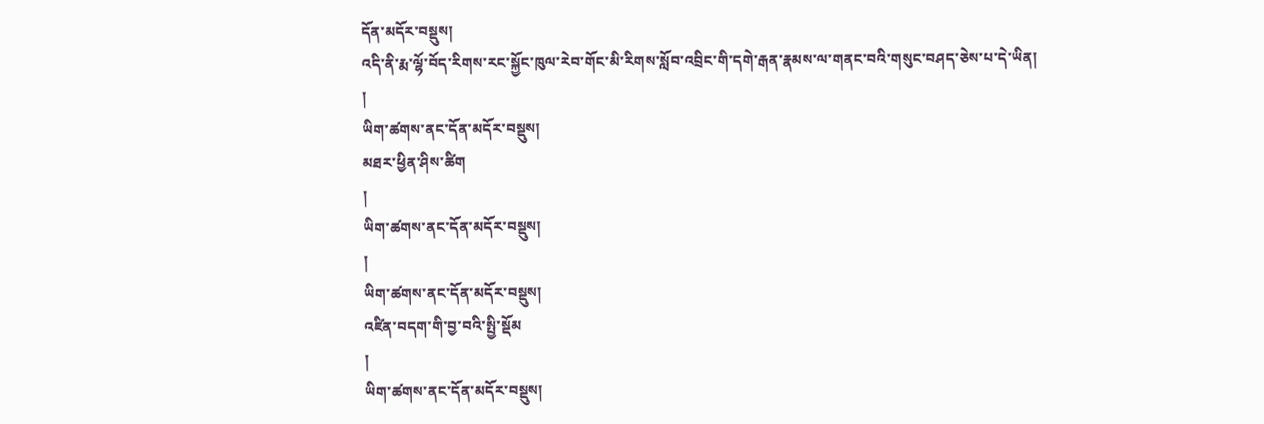དོན་མདོར་བསྡུས།
འདི་ནི་རྨ་ལྷོ་བོད་རིགས་རང་སྐྱོང་ཁུལ་རེབ་གོང་མི་རིགས་སློབ་འབྲིང་གི་དགེ་རྒན་རྣམས་ལ་གནང་བའི་གསུང་བཤད་ཅེས་པ་དེ་ཡིན།
།
ཡིག་ཚགས་ནང་དོན་མདོར་བསྡུས།
མཐར་ཕྱིན་ཤིས་ཚིག
།
ཡིག་ཚགས་ནང་དོན་མདོར་བསྡུས།
།
ཡིག་ཚགས་ནང་དོན་མདོར་བསྡུས།
འཛིན་བདག་གི་བྱ་བའི་སྤྱི་སྡོམ
།
ཡིག་ཚགས་ནང་དོན་མདོར་བསྡུས།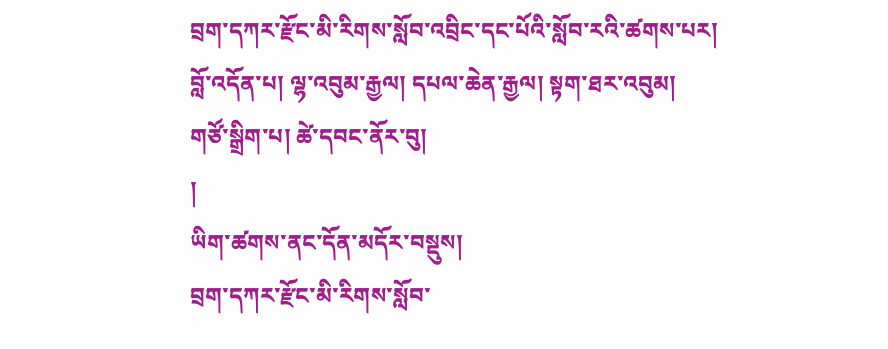བྲག་དཀར་རྫོང་མི་རིགས་སློབ་འབྲིང་དང་པོའི་སློབ་རའི་ཚགས་པར།
བློ་འདོན་པ། ལྷ་འབུམ་རྒྱལ། དཔལ་ཆེན་རྒྱལ། སྟག་ཐར་འབུམ།
གཙོ་སྒྲིག་པ། ཚེ་དབང་ནོར་བུ།
།
ཡིག་ཚགས་ནང་དོན་མདོར་བསྡུས།
བྲག་དཀར་རྫོང་མི་རིགས་སློབ་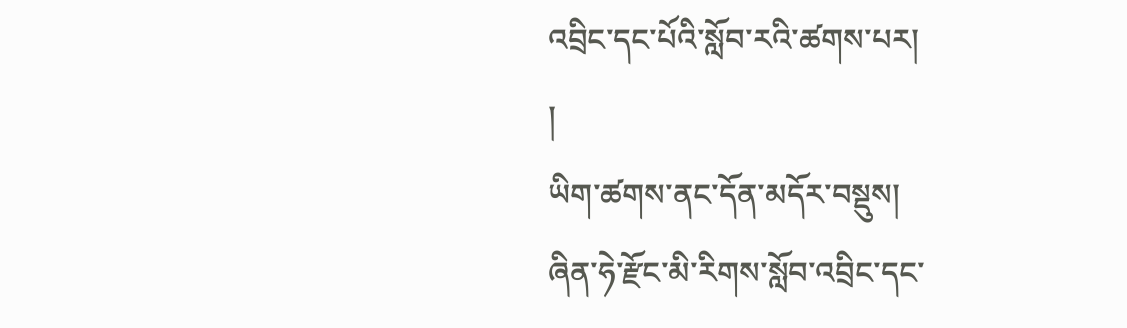འབྲིང་དང་པོའི་སློབ་རའི་ཚགས་པར།
།
ཡིག་ཚགས་ནང་དོན་མདོར་བསྡུས།
ཞིན་ཧེ་རྫོང་མི་རིགས་སློབ་འབྲིང་དང་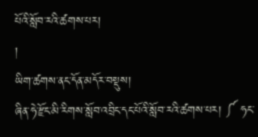པོའི་སློབ་རའི་ཚགས་པར།
།
ཡིག་ཚགས་ནང་དོན་མདོར་བསྡུས།
ཞིན་ཧེ་རྫོང་མི་རིགས་སློབ་འབྲིང་དང་པོའི་སློབ་རའི་ཚགས་པར། ༼ ཧང་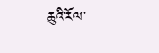ཆུའི་རོལ་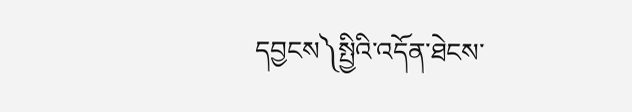དབྱངས༽སྤྱིའི་འདོན་ཐེངས་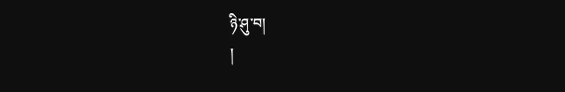ཉི་ཤུ་བ།
།